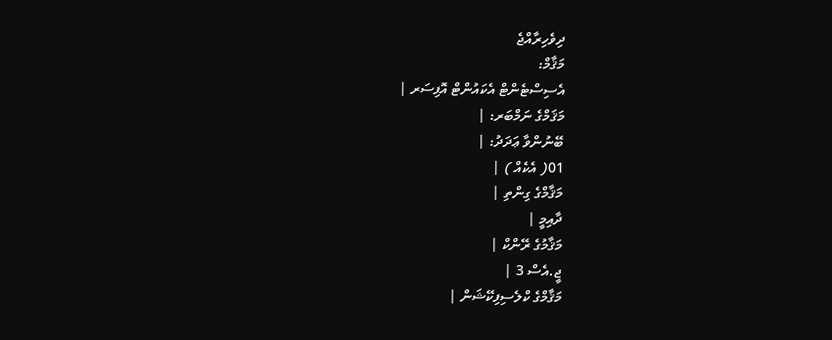ދިވެހިރާއްޖެ
މަޤާމް:
އެސިސްޓެންޓް އެކައުންޓް އޮފިސަރ |
މަޤަމްގެ ނަމްބަރ: |
ބޭނުންވާ ޢަދަދު: |
01( އެކެއް ) |
މަޤާމްގެ ގިންތި |
ދާއިމީ |
މަޤާމުގެ ރޭންކް |
ޖީ.އެސް 3 |
މަޤާމްގެ ކްލެސިފިކޭޝަން |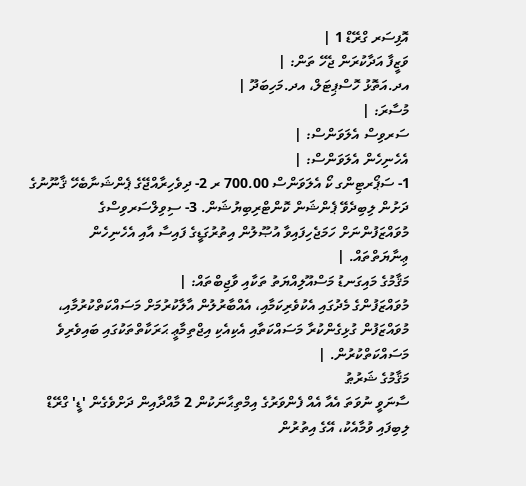އޮފިސަރ ގްރޭޑް 1 |
ވަޒީފާ އަދާކުރަން ޖެހޭ ތަން: |
އދ.އަތޮޅު ހޮސްޕިޓަލް، އދ.މަހިބަދޫ |
މުސާރަ: |
ސަރވިސް އެލަވަންސް: |
އެހެނިހެން އެލަވަންސް: |
1- ސަޕޯރޓިންގ ކޯ އެލަވަންސް 700.00 ރ 2- ދިވެހިރާއްޖޭގެ ޕެންޝަނާބެހޭ ޤާނޫނުގެ ދަށުން ލިބިދެވޭ ޕެންޝަން ކޮންޓްރިބިޔުޝަން. 3- ސިވިލްސަރވިސްގެ މުވައްޒަފުންނަށް ހަމަޖެހިފައިވާ އުޞޫލުން އިތުރުގަޑީގެ ފައިސާ އާއި އެހެނިހެން ޢިނާޔަތްތައް. |
މަޤާމުގެ މައިގަނޑު މަސްއޫލިއްޔަތު ތަކާއި ވާޖިބްތައް: |
މުވައްޒަފުންގެ މެދުގައި އެކުވެރިކަމާއި، އެއްބާރުލުން އާލާކުރުމަށް މަސައްކަތްކުރުމާއި، މުވައްޒަފުން ގުޅިގެންކުރާ މަސައްކަތާއި އެކިއެކި އިޖްތިމާޢީ ޙަރަކާތްތަކުގައި ބައިވެރިވެ މަސައްކަތްކުރުން. |
މަޤާމުގެ ޝަރުޠު
ސާނަވީ ނުވަތަ އެއާ އެއް ފެންވަރުގެ އިމްތިޙާނަކުން 2 މާއްދާއިން ދަށްވެގެން 'ޑީ' ގްރޭޑް ލިބިފައި ވުމާއެކު، އޭގެ އިތުރުން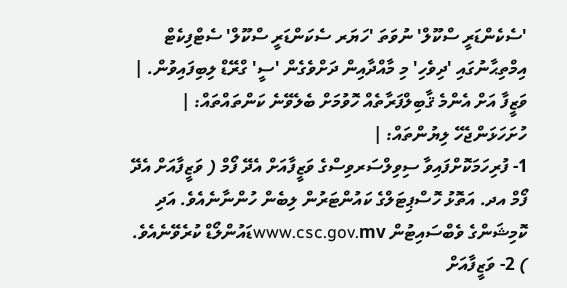'ސެކެންޑަރީ ސްކޫލް' ނުވަތަ 'ހަޔަރ ސެކަންޑަރީ ސްކޫލް' ސެޓްފިކެޓް އިމްތިޙާނުގައި 'ދިވެހި' މި މާއްދާއިން ދަށްވެގެން 'ސީ' ގްރޭޑް ލިބިފައިވުން. |
ވަޒީފާ އަށް އެންމެ ޤާބިލްފަރާތެއް ހޮވުމަށް ބެލެވޭނެ ކަންތައްތައް: |
ހުށަހަޅަންޖެހޭ ލިޔުންތައް: |
1- ފުރިހަމަކޮށްފައިވާ ސިވިލްސަރވިސްގެ ވަޒީފާއަށް އެދޭ ފޯމް ( ވަޒީފާއަށް އެދޭ ފޯމް އދ. އަތޮޅު ހޮސްޕިޓަލްގެ ކައުންޓަރުން ލިބެން ހުންނާނެއެވެ. އަދި ކޮމިޝަންގެ ވެބްސައިޓުން www.csc.gov.mvޑައުންލޯޑް ކުރެވޭނެއެވެ. ) 2- ވަޒީފާއަށް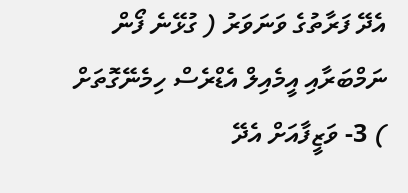އެދޭ ފަރާތުގެ ވަނަވަރު ( ގުޅޭނެ ފޯން ނަމްބަރާއި އީމެއިލް އެޑްރެސް ހިމެނޭގޮތަށް ) 3- ވަޒީފާއަށް އެދޭ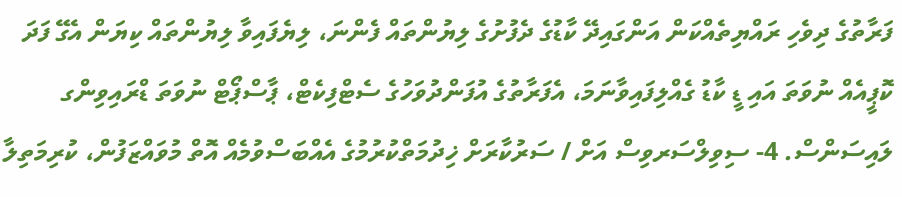ފަރާތުގެ ދިވެހި ރައްޔިތެއްކަން އަންގައިދޭ ކާޑުގެ ދެފުށުގެ ލިޔުންތައް ފެންނަ، ލިޔެފައިވާ ލިޔުންތައް ކިޔަން އެގޭ ފަދަ ކޮޕީއެއް ނުވަތަ އައި ޑީ ކާޑު ގެއްލިފައިވާނަމަ، އެފަރާތުގެ އުފަންދުވަހުގެ ސެޓްފިކެޓް، ޕާސްޕޯޓް ނުވަތަ ޑްރައިވިންގ ލައިސަންސް. 4- ސިވިލްސަރވިސް އަށް / ސަރުކާރަށް ޚިދުމަތްކުރުމުގެ އެއްބަސްވުމެއް އޮތް މުވައްޒަފުން، ކުރިމަތިލާ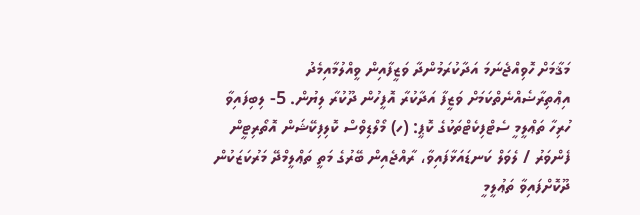މަޤާމަށް ހޮވިއްޖެނަމަ އަދާކުރަމުންދާ ވަޒީފާއިން ވީއްލުމާއިމެދު އިޢްތިރާޟެއްނެތްކަމަށް ވަޒީފާ އަދާކުރާ އޮފީހުން ދޫކުރާ ލިޔުން. 5- ލިބިފައިވާ ހުރިހާ ތަޢްލީމީ ސެޓްފިކެޓްތަކުގެ ކޮޕީ: (ހ) މޯލްޑިވްސް ކޮލިފިކޭޝަން އޮތޯރިޓީން ފެންވަރު / ލެވަލް ކަނޑައަޅާފައިވާ، ރާއްޖެއިން ބޭރުގެ މަތީ ތަޢްލީމްދޭ މަރުކަޒަކުން ދޫކޮށްފައިވާ ތަޢުލީމީ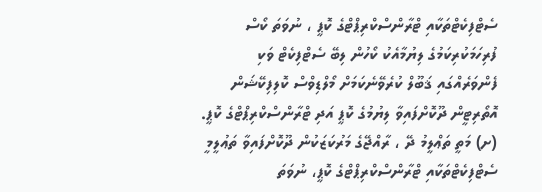ސެޓްފިކެޓްތަކާއި ޓްރާންސްކްރިޕްޓްގެ ކޮޕީ ، ނުވަތަ ކޯސް ފުރިހަމަކުރިކަމުގެ ލިޔުމާއެކު ކޯހުން ލިބޭ ސެޓްފިކެޓް ވަކި ފެންވަރެއްގައި ޤަބޫލް ކުރެވޭނެކަމަށް މޯލްޑިވްސް ކޮލިފިކޭޝަން އޮތޯރިޓީން ދޫކޮށްފައިވާ ލިޔުމުގެ ކޮޕީ އަދި ޓްރާންސްކްރިޕްޓްގެ ކޮޕީ. (ށ) މަތީ ތަޢްލީމު ދޭ ، ރާއްޖޭގެ މަރުކަޒަކުން ދޫކޮށްފައިވާ ތަޢުލީމީ ސެޓްފިކެޓްތަކާއި ޓްރާންސްކްރިޕްޓްގެ ކޮޕީ، ނުވަތަ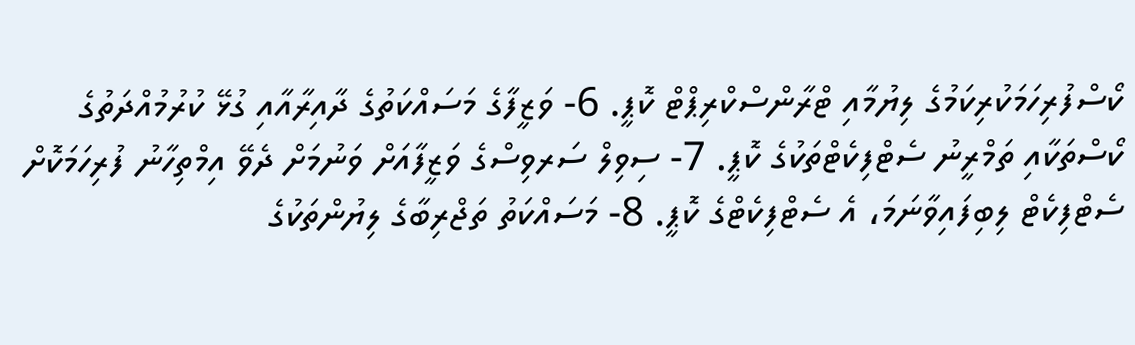ކޯސްފުރިހަމަކުރިކަމުގެ ލިޔުމާއި ޓްރާންސްކްރިޕްޓް ކޮޕީ. 6- ވަޒީފާގެ މަސައްކަތުގެ ދާއިރާއާއި ގުޅޭ ކުރުމުއްދަތުގެ ކޯސްތަކާއި ތަމްރީނު ސެޓްފިކެޓްތަކުގެ ކޮޕީ. 7- ސިވިލް ސަރވިސްގެ ވަޒީފާއަށް ވަނުމަށް ދެވޭ އިމްތިހާނު ފުރިހަމަކޮށް ސެޓްފިކެޓް ލިބިފައިވާނަމަ، އެ ސެޓްފިކެޓްގެ ކޮޕީ. 8- މަސައްކަތު ތަޖްރިބާގެ ލިޔުންތަކުގެ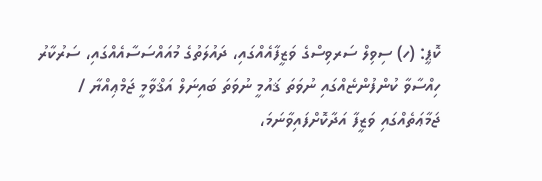ކޮޕީ: (ހ) ސިވިލް ސަރވިސްގެ ވަޒީފާއެއްގައި، ދައުލަތުގެ މުއައްސަސާއެއްގައި، ސަރުކާރު ހިއްސާވާ ކުންފުންޏެއްގައި ނުވަތަ ޤައުމީ ނުވަތަ ބައިނަލް އަޤްވާމީ ޖަމްޢިއްޔާ / ޖަމާޢަތެއްގައި ވަޒީފާ އަދާކޮށްފައިވާނަމަ،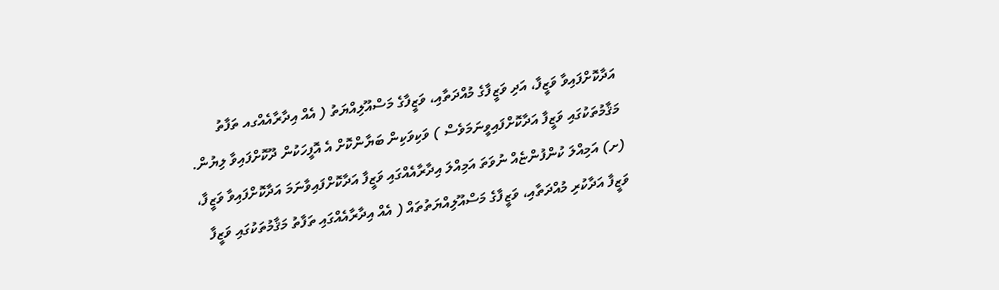އަދާކޮށްފައިވާ ވަޒީފާ، އަދި ވަޒީފާގެ މުއްދަތާއި، ވަޒީފާގެ މަސްއޫލިއްޔަތު ( އެއް އިދާރާއެއްގއ ތަފާތު މަޤާމުތަކުގައި ވަޒީފާ އަދާކޮށްފައިވީނަމަވެސް ) ވަކިވަކިން ބަޔާންކޮށް އެ އޮފީހަކުން ދޫކޮށްފައިވާ ލިޔުން. (ށ) އަމިއްލަ ކުންފުންޏެއް ނުވަތަ އަމިއްލަ އިދާރާއެއްގައި ވަޒީފާ އަދާކޮށްފައިވާނަމަ އަދާކޮށްފައިވާ ވަޒީފާ، ވަޒީފާ އަދާކުރި މުއްދަތާއި، ވަޒީފާގެ މަސްއޫލިއްޔަތުތައް ( އެއް އިދާރާއެއްގައި ތަފާތު މަޤާމުތަކުގައި ވަޒީފާ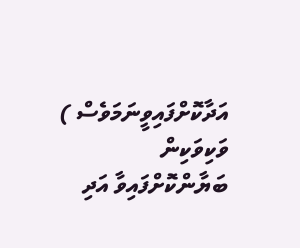އަދާކޮށްފައިވީނަމަވެސް ) ވަކިވަކިން ބަޔާންކޮށްފައިވާ އަދި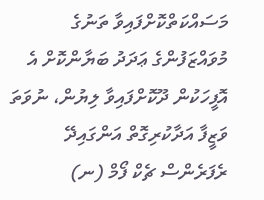މަސައްކަތްކޮށްފައިވާ ތަނުގެ މުވައްޒަފުންގެ ޢަދަދު ބަޔާންކޮށް އެ އޮފީހަކުން ދޫކޮށްފައިވާ ލިޔުން، ނުވަތަ ވަޒީފާ އަދާކުރިގޮތް އަންގައިދޭ ރެފަރެންސް ޗެކް ފޯމް (ނ)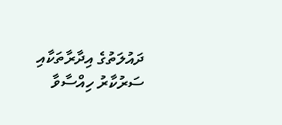ދައުލަތުގެ އިދާރާތަކާއި ސަރުކާރު ހިއްސާވާ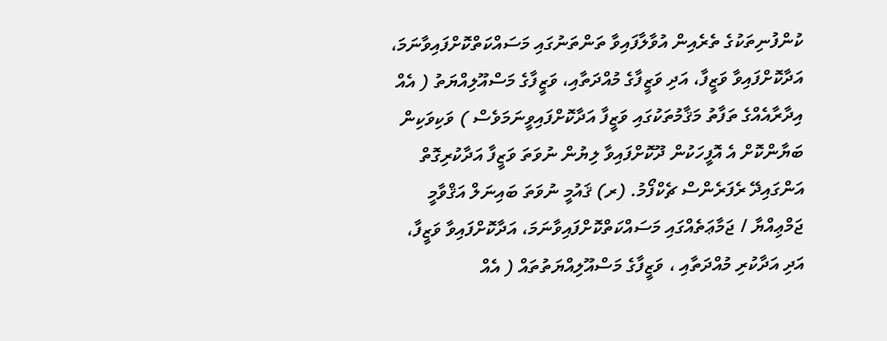ކުންފުނިތަކުގެ ތެރެއިން އުވާލާފައިވާ ތަންތަނުގައި މަސައްކަތްކޮށްފައިވާނަމަ، އަދާކޮށްފައިވާ ވަޒީފާ، އަދި ވަޒީފާގެ މުއްދަތާއި، ވަޒީފާގެ މަސްއޫލިއްޔަތު ( އެއް އިދާރާއެއްގެ ތަފާތު މަޤާމުތަކުގައި ވަޒީފާ އަދާކޮށްފައިވީނަމަވެސް ) ވަކިވަކިން ބަޔާންކޮށް އެ އޮފީހަކުން ދޫކޮށްފައިވާ ލިޔުން ނުވަތަ ވަޒީފާ އަދާކުރިގޮތް އަންގައިދޭ ރެފަރެންސް ޗެކްފޯމު. (ރ) ޤައުމީ ނުވަތަ ބައިނަލް އަޤްވާމީ ޖަމްޢިއްޔާ / ޖަމާޢަތެއްގައި މަސައްކަތްކޮށްފައިވާނަމަ، އަދާކޮށްފައިވާ ވަޒީފާ، އަދި އަދާކުރި މުއްދަތާއި ، ވަޒީފާގެ މަސްއޫލިއްޔަތުތައް ( އެއް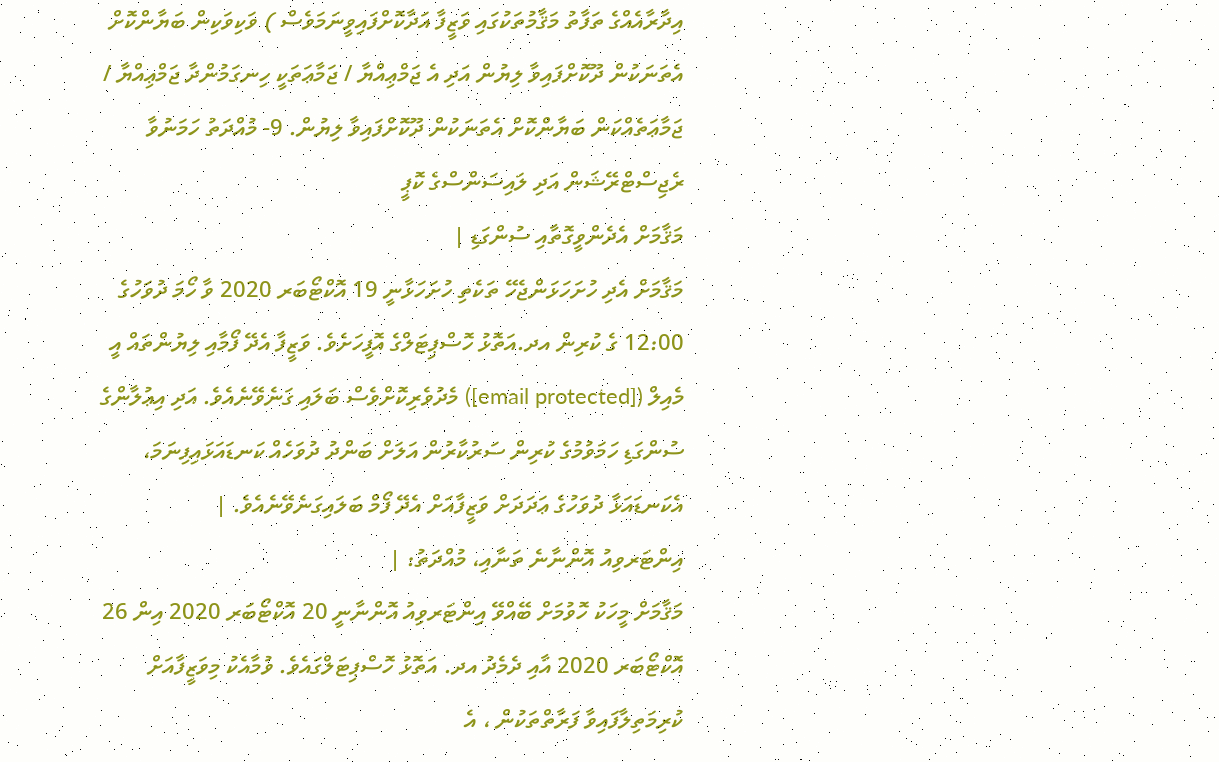އިދާރާއެއްގެ ތަފާތު މަޤާމުތަކުގައި ވަޒީފާ އަދާކޮށްފައިވީނަމަވެސް ) ވަކިވަކިން ބަޔާންކޮށް އެތަނަކުން ދޫކޮށްފައިވާ ލިޔުން އަދި އެ ޖަމްޢިއްޔާ / ޖަމާޢަތަކީ ހިނގަމުންދާ ޖަމްޢިއްޔާ / ޖަމާޢަތެއްކަން ބަޔާންކޮށް އެތަނަކުން ދޫކޮށްފައިވާ ލިޔުން. 9- މުއްދަތު ހަމަނުވާ ރެޖިސްޓްރޭޝަން އަދި ލައިސަންސްގެ ކޮޕީ
މަޤާމަށް އެދެންވީގޮތާއި ސުންގަޑި |
މަޤާމަށް އެދި ހުށަހަޅަންޖެހޭ ތަކެތި ހުށަހަޅާނީ 19 އޮކްޓޯބަރ 2020 ވާ ހޯމަ ދުވަހުގެ 12:00 ގެ ކުރިން އދ.އަތޮޅު ހޮސްޕިޓަލްގެ އޮފީހަށެވެ. ވަޒީފާ އެދޭ ފޯމާއި ލިޔުންތައް އީ މެއިލް ([email protected]) މެދުވެރިކޮށްވެސް ބަލައި ގަނެވޭނެއެވެ. އަދި އިޢުލާންގެ ސުންގަޑި ހަމަވުމުގެ ކުރިން ސަރުކާރުން އަލަށް ބަންދު ދުވަހެއް ކަނޑައަޅައިފިނަމަ، އެކަނޑައަޅާ ދުވަހުގެ ޢަދަދަށް ވަޒީފާއަށް އެދޭ ފޯމް ބަލައިގަނެވޭނެއެވެ. |
އިންޓަރވިއު އޮންނާނެ ތަނާއި، މުއްދަތު: |
މަޤާމަށް މީހަކު ހޮވުމަށް ބޭއްވޭ އިންޓަރވިއު އޮންނާނީ 20 އޮކްޓޯބަރ 2020 އިން 26 އޮކްޓޯބަރ 2020 އާއި ދެމެދު އދ. އަތޮޅު ހޮސްޕިޓަލްގައެވެ. ވުމާއެކު މިވަޒީފާއަށް ކުރިމަތިލާފައިވާ ފަރާތްތަކުން ، އެ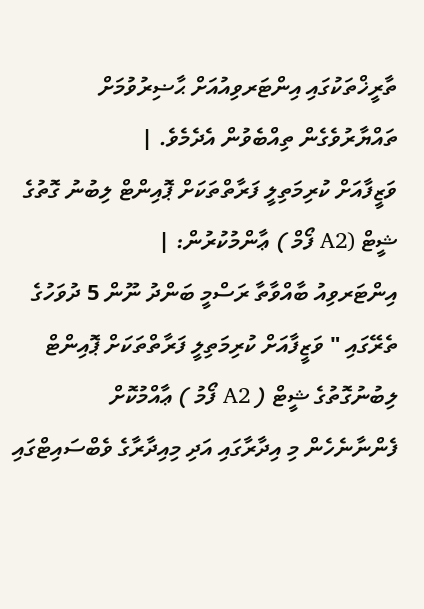ތާރީޚްތަކުގައި އިންޓަރވިއުއަށް ޙާޟިރުވުމަށް ތައްޔާރުވެގެން ތިއްބެވުން އެދެމެވެ. |
ވަޒީފާއަށް ކުރިމަތިލީ ފަރާތްތަކަށް ޕޮއިންޓް ލިބުނު ގޮތުގެ ޝީޓް (A2 ފޯމް ) ޢާންމުކުރުން: |
އިންޓަރވިއު ބާއްވާތާ ރަސްމީ ބަންދު ނޫން 5 ދުވަހުގެ ތެރޭގައި " ވަޒީފާއަށް ކުރިމަތިލީ ފަރާތްތަކަށް ޕޮއިންޓް ލިބުނުގޮތުގެ ޝީޓް ( A2 ފޯމު ) ޢާއްމުކޮށް ފެންނާނެހެން މި އިދާރާގައި އަދި މިއިދާރާގެ ވެބްސައިޓްގައި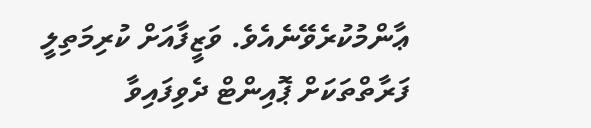ޢާންމުކުރެވޭނެއެވެ. ވަޒީފާއަށް ކުރިމަތިލީ ފަރާތްތަކަށް ޕޮއިންޓް ދެވިފައިވާ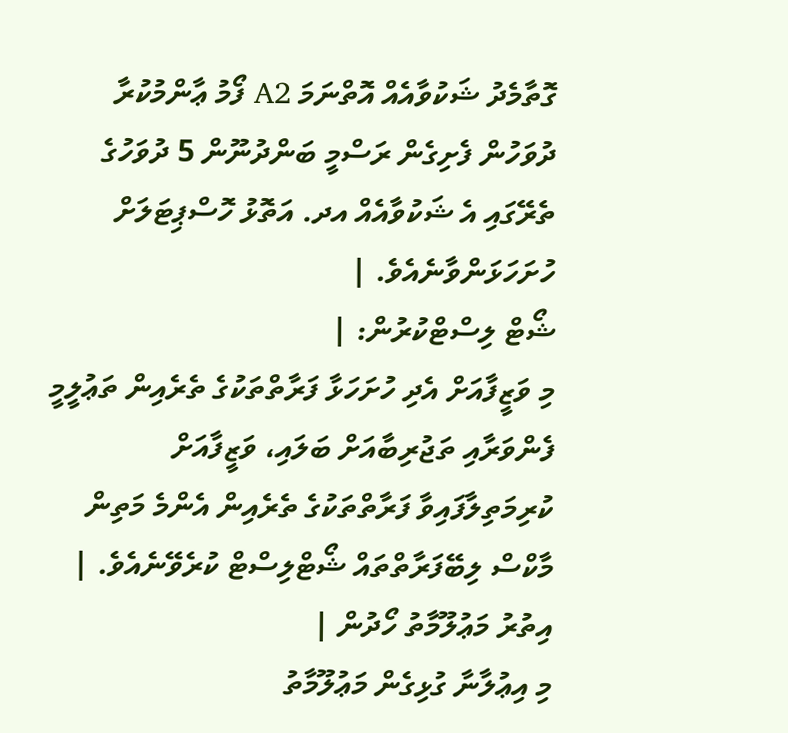ގޮތާމެދު ޝަކުވާއެއް އޮތްނަމަ A2 ފޯމު ޢާންމުކުރާ ދުވަހުން ފެށިގެން ރަސްމީ ބަންދުނޫން 5 ދުވަހުގެ ތެރޭގައި އެ ޝަކުވާއެއް އދ. އަތޮޅު ހޮސްޕިޓަލަށް ހުށަހަޅަންވާނެއެވެ. |
ޝޯޓް ލިސްޓްކުރުން: |
މި ވަޒީފާއަށް އެދި ހުށަހަޅާ ފަރާތްތަކުގެ ތެރެއިން ތަޢުލީމީ ފެންވަރާއި ތަޖުރިބާއަށް ބަލައި، ވަޒީފާއަށް ކުރިމަތިލާފައިވާ ފަރާތްތަކުގެ ތެރެއިން އެންމެ މަތިން މާކްސް ލިބޭފަރާތްތައް ޝޯޓްލިސްޓް ކުރެވޭނެއެވެ. |
އިތުރު މަޢުލޫމާތު ހޯދުން |
މި އިޢުލާނާ ގުޅިގެން މަޢުލޫމާތު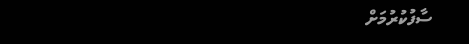ސާފުކުރުމަށް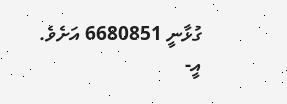ގުޅާނީ 6680851 އަށެވެ. އީ-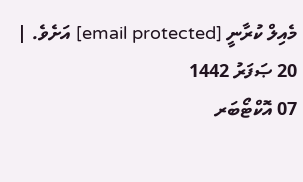މެއިލް ކުރާނީ [email protected] އަށެވެ. |
20 ޞަފަރު 1442
07 އޮކްޓޯބަރ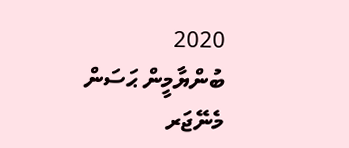2020
ބުންޔާމީން ޙަސަން
މެނޭޖަރ